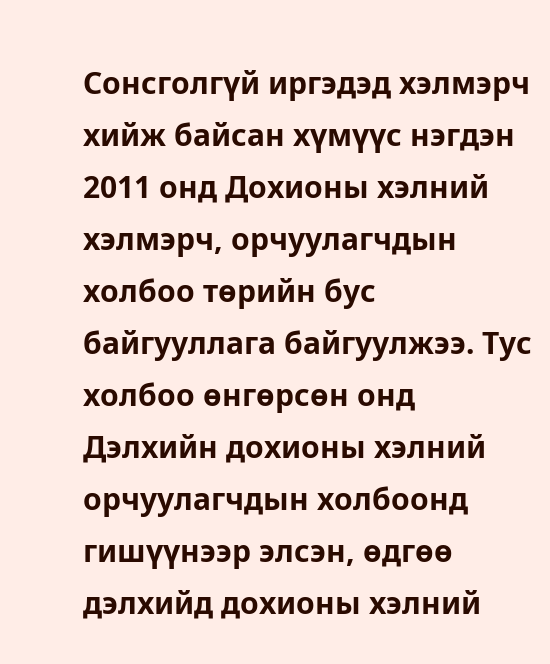Сонсголгүй иргэдэд хэлмэрч хийж байсан хүмүүс нэгдэн 2011 онд Дохионы хэлний хэлмэрч, орчуулагчдын холбоо төрийн бус байгууллага байгуулжээ. Тус холбоо өнгөрсөн онд Дэлхийн дохионы хэлний орчуулагчдын холбоонд гишүүнээр элсэн, өдгөө дэлхийд дохионы хэлний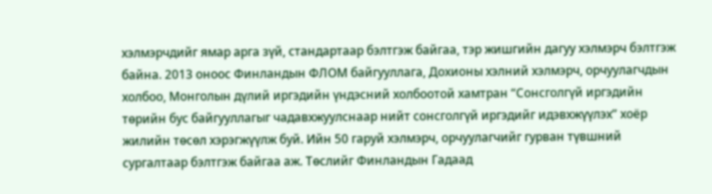хэлмэрчдийг ямар арга зүй, стандартаар бэлтгэж байгаа, тэр жишгийн дагуу хэлмэрч бэлтгэж байна. 2013 оноос Финландын ФЛОМ байгууллага, Дохионы хэлний хэлмэрч, орчуулагчдын холбоо, Монголын дүлий иргэдийн үндэсний холбоотой хамтран “Сонсголгүй иргэдийн төрийн бус байгууллагыг чадавхжуулснаар нийт сонсголгүй иргэдийг идэвхжүүлэх” хоёр жилийн төсөл хэрэгжүүлж буй. Ийн 50 гаруй хэлмэрч, орчуулагчийг гурван түвшний сургалтаар бэлтгэж байгаа аж. Төслийг Финландын Гадаад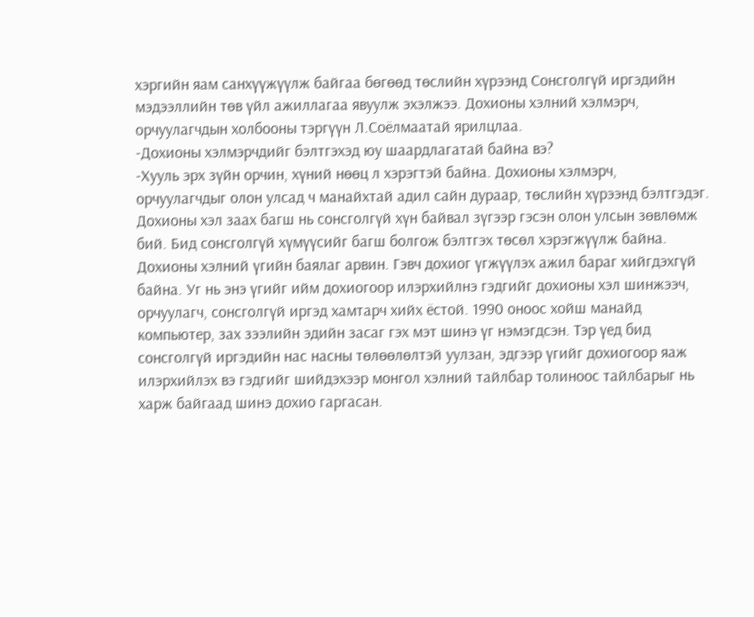хэргийн яам санхүүжүүлж байгаа бөгөөд төслийн хүрээнд Сонсголгүй иргэдийн мэдээллийн төв үйл ажиллагаа явуулж эхэлжээ. Дохионы хэлний хэлмэрч, орчуулагчдын холбооны тэргүүн Л.Соёлмаатай ярилцлаа.
-Дохионы хэлмэрчдийг бэлтгэхэд юу шаардлагатай байна вэ?
-Хууль эрх зүйн орчин, хүний нөөц л хэрэгтэй байна. Дохионы хэлмэрч, орчуулагчдыг олон улсад ч манайхтай адил сайн дураар, төслийн хүрээнд бэлтгэдэг. Дохионы хэл заах багш нь сонсголгүй хүн байвал зүгээр гэсэн олон улсын зөвлөмж бий. Бид сонсголгүй хүмүүсийг багш болгож бэлтгэх төсөл хэрэгжүүлж байна. Дохионы хэлний үгийн баялаг арвин. Гэвч дохиог үгжүүлэх ажил бараг хийгдэхгүй байна. Уг нь энэ үгийг ийм дохиогоор илэрхийлнэ гэдгийг дохионы хэл шинжээч, орчуулагч, сонсголгүй иргэд хамтарч хийх ёстой. 1990 оноос хойш манайд компьютер, зах зээлийн эдийн засаг гэх мэт шинэ үг нэмэгдсэн. Тэр үед бид сонсголгүй иргэдийн нас насны төлөөлөлтэй уулзан, эдгээр үгийг дохиогоор яаж илэрхийлэх вэ гэдгийг шийдэхээр монгол хэлний тайлбар толиноос тайлбарыг нь харж байгаад шинэ дохио гаргасан.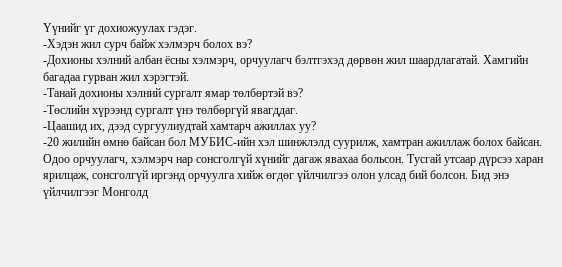Үүнийг үг дохиожуулах гэдэг.
-Хэдэн жил сурч байж хэлмэрч болох вэ?
-Дохионы хэлний албан ёсны хэлмэрч, орчуулагч бэлтгэхэд дөрвөн жил шаардлагатай. Хамгийн багадаа гурван жил хэрэгтэй.
-Танай дохионы хэлний сургалт ямар төлбөртэй вэ?
-Төслийн хүрээнд сургалт үнэ төлбөргүй явагддаг.
-Цаашид их, дээд сургуулиудтай хамтарч ажиллах уу?
-20 жилийн өмнө байсан бол МУБИС-ийн хэл шинжлэлд суурилж, хамтран ажиллаж болох байсан. Одоо орчуулагч, хэлмэрч нар сонсголгүй хүнийг дагаж явахаа больсон. Тусгай утсаар дүрсээ харан ярилцаж, сонсголгүй иргэнд орчуулга хийж өгдөг үйлчилгээ олон улсад бий болсон. Бид энэ үйлчилгээг Монголд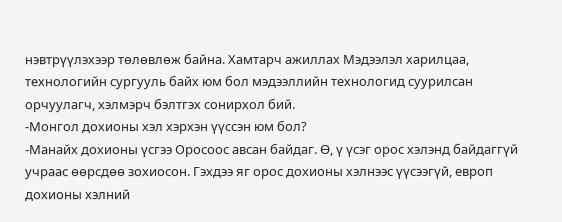нэвтрүүлэхээр төлөвлөж байна. Хамтарч ажиллах Мэдээлэл харилцаа, технологийн сургууль байх юм бол мэдээллийн технологид суурилсан орчуулагч, хэлмэрч бэлтгэх сонирхол бий.
-Монгол дохионы хэл хэрхэн үүссэн юм бол?
-Манайх дохионы үсгээ Оросоос авсан байдаг. Ө, ү үсэг орос хэлэнд байдаггүй учраас өөрсдөө зохиосон. Гэхдээ яг орос дохионы хэлнээс үүсээгүй, европ дохионы хэлний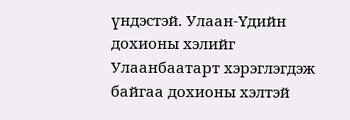үндэстэй. Улаан-Үдийн дохионы хэлийг Улаанбаатарт хэрэглэгдэж байгаа дохионы хэлтэй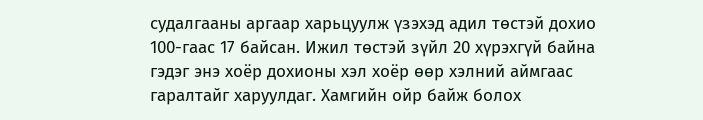судалгааны аргаар харьцуулж үзэхэд адил төстэй дохио 100-гаас 17 байсан. Ижил төстэй зүйл 20 хүрэхгүй байна гэдэг энэ хоёр дохионы хэл хоёр өөр хэлний аймгаас гаралтайг харуулдаг. Хамгийн ойр байж болох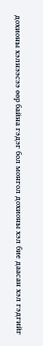дохионы хэлнээсээ өөр байна гэдэг бол монгол дохионы хэл бие даасан хэл гэдгийг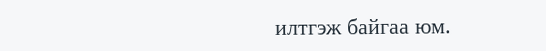илтгэж байгаа юм.